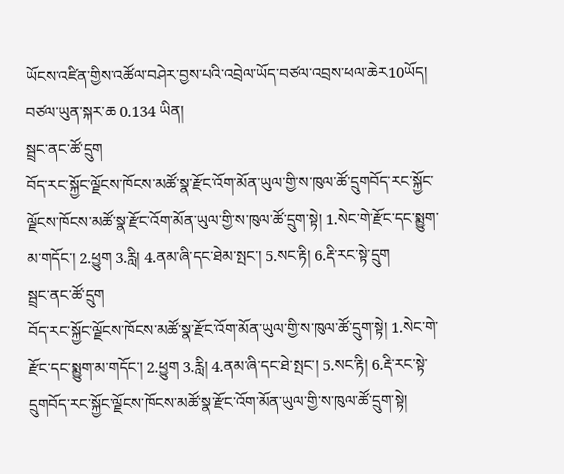ཡོངས་འཛིན་གྱིས་འཚོལ་བཤེར་བྱས་པའི་འབྲེལ་ཡོད་བཙལ་འབྲས་ཕལ་ཆེར10ཡོད།  བཙལ་ཡུན་སྐར་ཆ 0.134 ཡིན།
སྦྲང་ནང་ཚོ་དྲུག
བོད་རང་སྐྱོང་ལྗོངས་ཁོངས་མཚོ་སྣ་རྫོང་འོག་མོན་ཡུལ་གྱི་ས་ཁུལ་ཚོ་དྲུགབོད་རང་སྐྱོང་ལྗོངས་ཁོངས་མཚོ་སྣ་རྫོང་འོག་མོན་ཡུལ་གྱི་ས་ཁུལ་ཚོ་དྲུག་སྟེ། 1.སེང་གེ་རྫོང་དང་སྨྱུག་མ་གདོང་། 2.ཕྱུག 3.རླི། 4.ནམ་ཞི་དང་ཐེམ་སྤང་། 5.སང་རྟི། 6.རྡི་རང་སྟེ་དྲུག
སྦྲང་ནང་ཚོ་དྲུག
བོད་རང་སྐྱོང་ལྗོངས་ཁོངས་མཚོ་སྣ་རྫོང་འོག་མོན་ཡུལ་གྱི་ས་ཁུལ་ཚོ་དྲུག་སྟེ། 1.སེང་གེ་རྫོང་དང་སྨྱུག་མ་གདོང་། 2.ཕྱུག 3.རླི། 4.ནམ་ཞི་དང་ཐེ་སྤང་། 5.སང་རྟི། 6.རྡི་རང་སྟེ་དྲུགབོད་རང་སྐྱོང་ལྗོངས་ཁོངས་མཚོ་སྣ་རྫོང་འོག་མོན་ཡུལ་གྱི་ས་ཁུལ་ཚོ་དྲུག་སྟེ།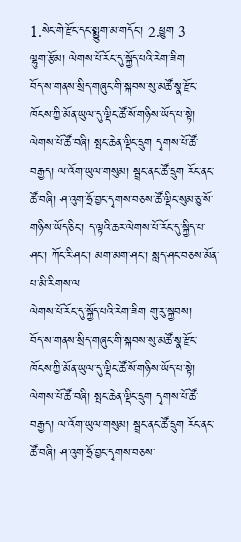1.སེང་གེ་རྫོང་དང་སྨྱུག་མ་གདོང་། 2.ཕྱུག 3
ལྷུག་རྩོམ། ལེགས་པོ་རོང་དུ་སྐྱོད་པའི་རེག་ཟིག
བོད་ས་གནས་སྲིད་གཞུང་གི་སྐབས་སུ་མཚོ་སྣ་རྫོང་ཁོངས་ཀྱི་མོན་ཡུལ་དུ་ལྡིང་ཚོ་སོ་གཉིས་ཡོད་པ་སྟེ། ལེགས་པོ་ཚོ་བཞི། སྤང་ཆེན་ལྡིང་དྲུག དྭགས་པོ་ཚོ་བརྒྱད། ལ་འོག་ཡུལ་གསུམ། སྦྲང་ནང་ཚོ་དྲུག རོང་ནང་ཚོ་བཞི། ཤ་འུག་ཧྲོ་བྱང་དྭགས་བཅས་ཚོ་ལྡིང་སུམ་ཅུ་སོ་གཉིས་ཡོད་ཅིང་། ད་ལྟའི་ཆར་ལེགས་པོ་རོང་དུ་སྐྱིད་པ་ཤང་། ཀོང་རི་ཤང་། མག་མག་ཤང་། སླད་ཤང་བཅས་མོན་པ་མི་རིགས་ལ
ལེགས་པོ་རོང་དུ་སྐྱོད་པའི་རེག་ཟིག གུ་རུ་སྐྱབས།
བོད་ས་གནས་སྲིད་གཞུང་གི་སྐབས་སུ་མཚོ་སྣ་རྫོང་ཁོངས་ཀྱི་མོན་ཡུལ་དུ་ལྡིང་ཚོ་སོ་གཉིས་ཡོད་པ་སྟེ། ལེགས་པོ་ཚོ་བཞི། སྤང་ཆེན་ལྡིང་དྲུག དྭགས་པོ་ཚོ་བརྒྱད། ལ་འོག་ཡུལ་གསུམ། སྦྲང་ནང་ཚོ་དྲུག རོང་ནང་ཚོ་བཞི། ཤ་འུག་ཧྲོ་བྱང་དྭགས་བཅས་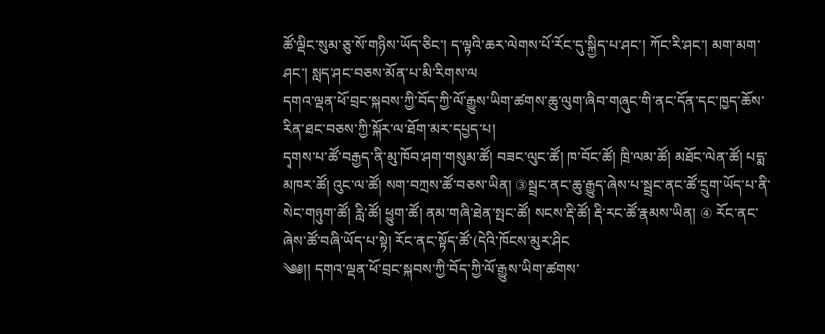ཚོ་ལྡིང་སུམ་ཅུ་སོ་གཉིས་ཡོད་ཅིང་། ད་ལྟའི་ཆར་ལེགས་པོ་རོང་དུ་སྐྱིད་པ་ཤང་། ཀོང་རི་ཤང་། མག་མག་ཤང་། སླད་ཤང་བཅས་མོན་པ་མི་རིགས་ལ
དགའ་ལྡན་ཕོ་བྲང་སྐབས་ཀྱི་བོད་ཀྱི་ལོ་རྒྱུས་ཡིག་ཚགས་ཆུ་ལུག་ཞིབ་གཞུང་གི་ནང་དོན་དང་ཁྱད་ཆོས་རིན་ཐང་བཅས་ཀྱི་སྐོར་ལ་ཐོག་མར་དཔྱད་པ།
དྭགས་པ་ཚོ་བརྒྱད་ནི་མུ་ཁོབ་ཤག་གསུམ་ཚོ། བཟང་ལུང་ཚོ། ཁ་བོང་ཚོ། ཁྲི་ལམ་ཚོ། མཐོང་ལེན་ཚོ། པདྨ་མཁར་ཚོ། འུང་ལ་ཚོ། སག་བཀྲས་ཚོ་བཅས་ཡིན། ③སྦྲང་ནང་ཆུ་རྒྱུད་ཞེས་པ་སྦྲང་ནང་ཚོ་དྲུག་ཡོད་པ་ནི་སེང་གཉུག་ཚོ། རླི་ཚོ། ཕྱུག་ཚོ། ནམ་གཞི་ཐེན་སྤང་ཚོ། སངས་རྡི་ཚོ། རྡི་རང་ཚོ་རྣམས་ཡིན། ④ རོང་ནང་ཞེས་ཚོ་བཞི་ཡོད་པ་སྟེ། རོང་ནང་སྟོད་ཚོ་(དེའི་ཁོངས་མུར་ཤིང
༄༅།། དགའ་ལྡན་ཕོ་བྲང་སྐབས་ཀྱི་བོད་ཀྱི་ལོ་རྒྱུས་ཡིག་ཚགས་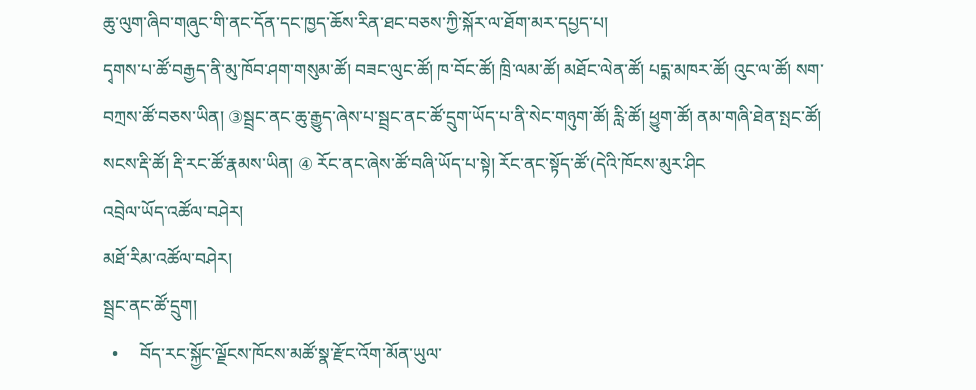ཆུ་ལུག་ཞིབ་གཞུང་གི་ནང་དོན་དང་ཁྱད་ཆོས་རིན་ཐང་བཅས་ཀྱི་སྐོར་ལ་ཐོག་མར་དཔྱད་པ།
དྭགས་པ་ཚོ་བརྒྱད་ནི་མུ་ཁོབ་ཤག་གསུམ་ཚོ། བཟང་ལུང་ཚོ། ཁ་བོང་ཚོ། ཁྲི་ལམ་ཚོ། མཐོང་ལེན་ཚོ། པདྨ་མཁར་ཚོ། འུང་ལ་ཚོ། སག་བཀྲས་ཚོ་བཅས་ཡིན། ③སྦྲང་ནང་ཆུ་རྒྱུད་ཞེས་པ་སྦྲང་ནང་ཚོ་དྲུག་ཡོད་པ་ནི་སེང་གཉུག་ཚོ། རླི་ཚོ། ཕྱུག་ཚོ། ནམ་གཞི་ཐེན་སྤང་ཚོ། སངས་རྡི་ཚོ། རྡི་རང་ཚོ་རྣམས་ཡིན། ④ རོང་ནང་ཞེས་ཚོ་བཞི་ཡོད་པ་སྟེ། རོང་ནང་སྟོད་ཚོ་(དེའི་ཁོངས་མུར་ཤིང
འབྲེལ་ཡོད་འཚོལ་བཤེར།
མཐོ་རིམ་འཚོལ་བཤེར།
སྦྲང་ནང་ཚོ་དྲུག།
  •     བོད་རང་སྐྱོང་ལྗོངས་ཁོངས་མཚོ་སྣ་རྫོང་འོག་མོན་ཡུལ་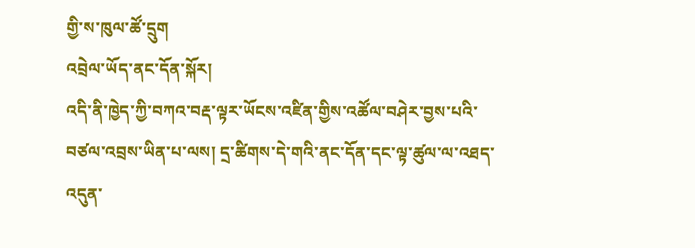གྱི་ས་ཁུལ་ཚོ་དྲུག
འབྲེལ་ཡོད་ནང་དོན་སྐོར།
འདི་ནི་ཁྱེད་ཀྱི་བཀའ་བརྡ་ལྟར་ཡོངས་འཛིན་གྱིས་འཚོལ་བཤེར་བྱས་པའི་བཙལ་འབྲས་ཡིན་པ་ལས། དྲ་ཚིགས་དེ་གའི་ནང་དོན་དང་ལྟ་ཚུལ་ལ་འཐད་འདུན་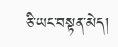ཅི་ཡང་བསྟན་མེད།